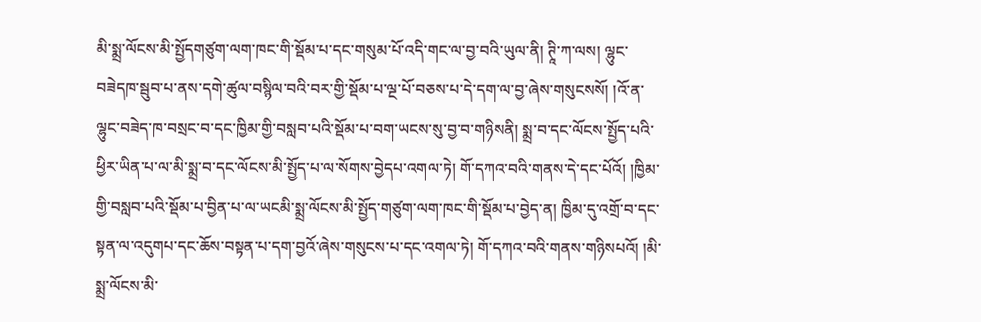མི་སྨྲ་ལོངས་མི་སྤྱོདགཙུག་ལག་ཁང་གི་སྡོམ་པ་དང་གསུམ་པོ་འདི་གང་ལ་བྱ་བའི་ཡུལ་ནི། ཊཱི་ཀ་ལས། ལྷུང་བཟེདཁ་སྦུབ་པ་ནས་དགེ་ཚུལ་བསྙིལ་བའི་བར་གྱི་སྡོམ་པ་ལྔ་པོ་བཅས་པ་དེ་དག་ལ་བྱ་ཞེས་གསུངསསོ། །འོ་ན་ལྷུང་བཟེད་ཁ་བསྲང་བ་དང་ཁྱིམ་གྱི་བསླབ་པའི་སྡོམ་པ་བག་ཡངས་སུ་བྱ་བ་གཉིསནི། སྨྲ་བ་དང་ལོངས་སྤྱོད་པའི་ཕྱིར་ཡིན་པ་ལ་མི་སྨྲ་བ་དང་ལོངས་མི་སྤྱོད་པ་ལ་སོགས་བྱེདཔ་འགལ་ཏེ། གོ་དཀའ་བའི་གནས་དེ་དང་པོའོ། །ཁྱིམ་གྱི་བསླབ་པའི་སྡོམ་པ་བྱིན་པ་ལ་ཡངམི་སྨྲ་ལོངས་མི་སྤྱོད་གཙུག་ལག་ཁང་གི་སྡོམ་པ་བྱེད་ན། ཁྱིམ་དུ་འགྲོ་བ་དང་སྟན་ལ་འདུགཔ་དང་ཆོས་བསྟན་པ་དག་བྱའོ་ཞེས་གསུངས་པ་དང་འགལ་ཏེ། གོ་དཀའ་བའི་གནས་གཉིསཔའོ། །མི་སྨྲ་ལོངས་མི་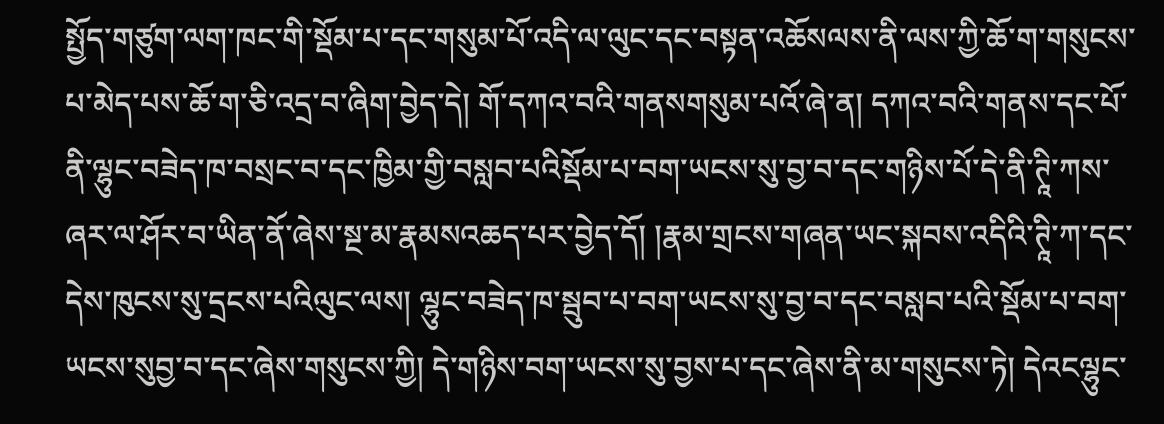སྤྱོད་གཙུག་ལག་ཁང་གི་སྡོམ་པ་དང་གསུམ་པོ་འདི་ལ་ལུང་དང་བསྟན་འཆོསལས་ནི་ལས་ཀྱི་ཆོ་ག་གསུངས་པ་མེད་པས་ཆོ་ག་ཅི་འདྲ་བ་ཞིག་བྱེད་དེ། གོ་དཀའ་བའི་གནསགསུམ་པའོ་ཞེ་ན། དཀའ་བའི་གནས་དང་པོ་ནི་ལྷུང་བཟེད་ཁ་བསྲང་བ་དང་ཁྱིམ་གྱི་བསླབ་པའིསྡོམ་པ་བག་ཡངས་སུ་བྱ་བ་དང་གཉིས་པོ་དེ་ནི་ཊཱི་ཀས་ཞར་ལ་ཤོར་བ་ཡིན་ནོ་ཞེས་སྔ་མ་རྣམསའཆད་པར་བྱེད་དོ། །རྣམ་གྲངས་གཞན་ཡང་སྐབས་འདིའི་ཊཱི་ཀ་དང་དེས་ཁུངས་སུ་དྲངས་པའིལུང་ལས། ལྷུང་བཟེད་ཁ་སྦུབ་པ་བག་ཡངས་སུ་བྱ་བ་དང་བསླབ་པའི་སྡོམ་པ་བག་ཡངས་སུབྱ་བ་དང་ཞེས་གསུངས་ཀྱི། དེ་གཉིས་བག་ཡངས་སུ་བྱས་པ་དང་ཞེས་ནི་མ་གསུངས་ཏེ། དེའངལྷུང་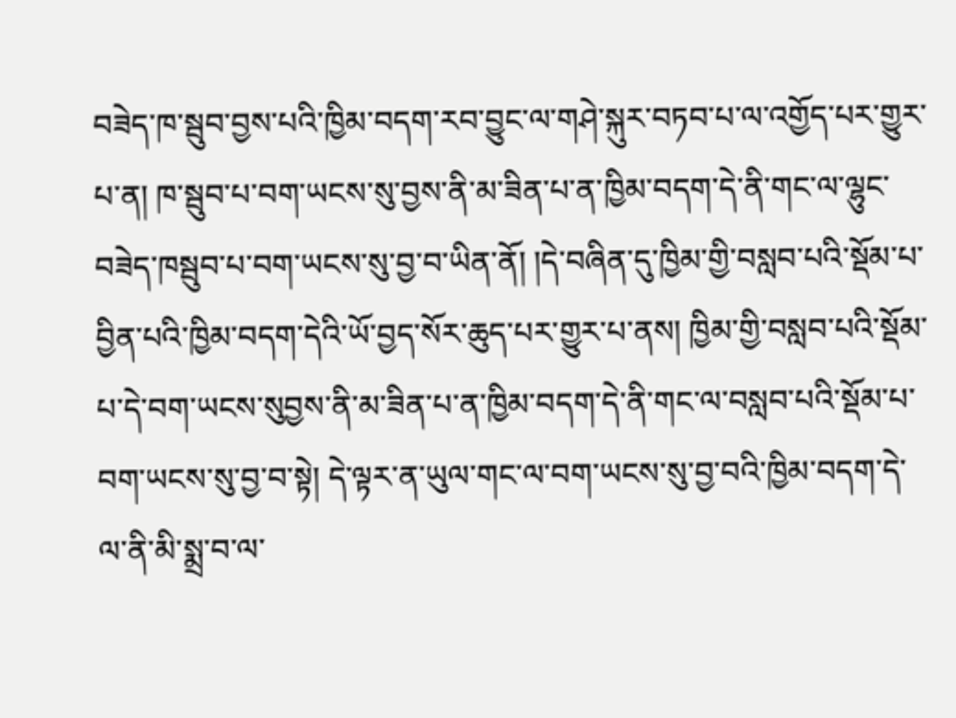བཟེད་ཁ་སྦུབ་བྱས་པའི་ཁྱིམ་བདག་རབ་བྱུང་ལ་གཤེ་སྐུར་བཏབ་པ་ལ་འགྱོད་པར་གྱུར་པ་ན། ཁ་སྦུབ་པ་བག་ཡངས་སུ་བྱས་ནི་མ་ཟིན་པ་ན་ཁྱིམ་བདག་དེ་ནི་གང་ལ་ལྷུང་བཟེད་ཁསྦུབ་པ་བག་ཡངས་སུ་བྱ་བ་ཡིན་ནོ། །དེ་བཞིན་དུ་ཁྱིམ་གྱི་བསླབ་པའི་སྡོམ་པ་བྱིན་པའི་ཁྱིམ་བདག་དེའི་ཡོ་བྱད་སོར་ཆུད་པར་གྱུར་པ་ནས། ཁྱིམ་གྱི་བསླབ་པའི་སྡོམ་པ་དེ་བག་ཡངས་སུབྱས་ནི་མ་ཟིན་པ་ན་ཁྱིམ་བདག་དེ་ནི་གང་ལ་བསླབ་པའི་སྡོམ་པ་བག་ཡངས་སུ་བྱ་བ་སྟེ། དེ་ལྟར་ན་ཡུལ་གང་ལ་བག་ཡངས་སུ་བྱ་བའི་ཁྱིམ་བདག་དེ་ལ་ནི་མི་སྨྲ་བ་ལ་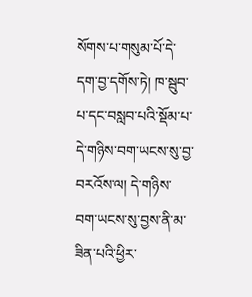སོགས་པ་གསུམ་པོ་དེ་དག་བྱ་དགོས་ཏེ། ཁ་སྦུབ་པ་དང་བསླབ་པའི་སྡོམ་པ་དེ་གཉིས་བག་ཡངས་སུ་བྱ་བརའོས་ལ། དེ་གཉིས་བག་ཡངས་སུ་བྱས་ནི་མ་ཟིན་པའི་ཕྱིར་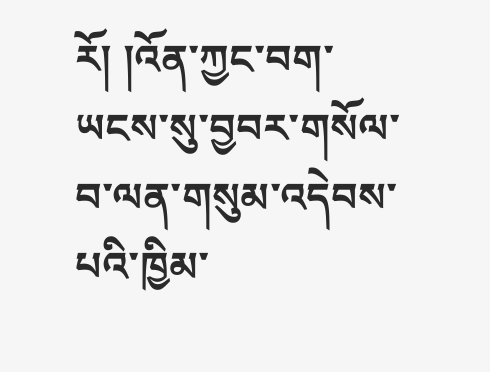རོ། །འོན་ཀྱང་བག་ཡངས་སུ་བྱབར་གསོལ་བ་ལན་གསུམ་འདེབས་པའི་ཁྱིམ་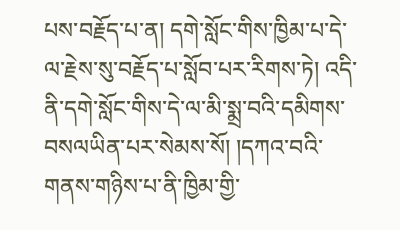པས་བརྗོད་པ་ན། དགེ་སློང་གིས་ཁྱིམ་པ་དེ་ལ་རྗེས་སུ་བརྗོད་པ་སློབ་པར་རིགས་ཏེ། འདི་ནི་དགེ་སློང་གིས་དེ་ལ་མི་སྨྲ་བའི་དམིགས་བསལཡིན་པར་སེམས་སོ། །དཀའ་བའི་གནས་གཉིས་པ་ནི་ཁྱིམ་གྱི་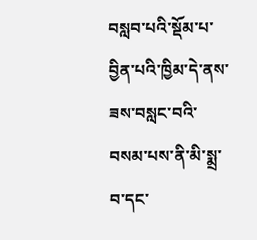བསླབ་པའི་སྡོམ་པ་བྱིན་པའི་ཁྱིམ་དེ་ནས་ཟས་བསླང་བའི་བསམ་པས་ནི་མི་སྨྲ་བ་དང་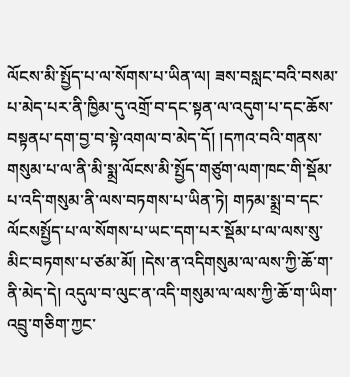ལོངས་མི་སྤྱོད་པ་ལ་སོགས་པ་ཡིན་ལ། ཟས་བསླང་བའི་བསམ་པ་མེད་པར་ནི་ཁྱིམ་དུ་འགྲོ་བ་དང་སྟན་ལ་འདུག་པ་དང་ཆོས་བསྟནཔ་དག་བྱ་བ་སྟེ་འགལ་བ་མེད་དོ། །དཀའ་བའི་གནས་གསུམ་པ་ལ་ནི་མི་སྨྲ་ལོངས་མི་སྤྱོད་གཙུག་ལག་ཁང་གི་སྡོམ་པ་འདི་གསུམ་ནི་ལས་བཏགས་པ་ཡིན་ཏེ། གཏམ་སྨྲ་བ་དང་ལོངསསྤྱོད་པ་ལ་སོགས་པ་ཡང་དག་པར་སྡོམ་པ་ལ་ལས་སུ་མིང་བཏགས་པ་ཙམ་མོ། །དེས་ན་འདིགསུམ་ལ་ལས་ཀྱི་ཆོ་ག་ནི་མེད་དེ། འདུལ་བ་ལུང་ན་འདི་གསུམ་ལ་ལས་ཀྱི་ཆོ་ག་ཡིག་འབྲུ་གཅིག་ཀྱང་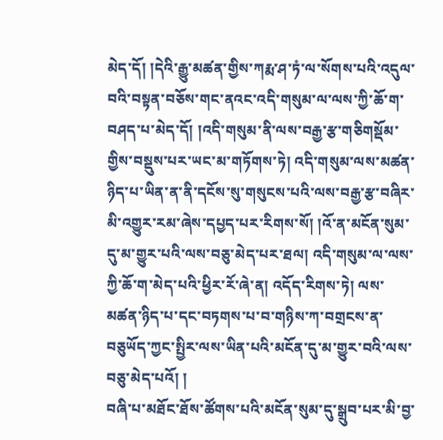མེད་དོ། །དེའི་རྒྱུ་མཚན་གྱིས་ཀརྨ་ཤ་ཏཾ་ལ་སོགས་པའི་འདུལ་བའི་བསྟན་བཅོས་གང་ནའང་འདི་གསུམ་ལ་ལས་ཀྱི་ཆོ་ག་བཤད་པ་མེད་དོ། །འདི་གསུམ་ནི་ལས་བརྒྱ་རྩ་གཅིགསྡོམ་གྱིས་བསྡུས་པར་ཡང་མ་གཏོགས་ཏེ། འདི་གསུམ་ལས་མཚན་ཉིད་པ་ཡིན་ན་ནི་དངོས་སུ་གསུངས་པའི་ལས་བརྒྱ་རྩ་བཞིར་མི་འགྱུར་རམ་ཞེས་དཔྱད་པར་རིགས་སོ། །འོ་ན་མངོན་སུམ་དུ་མ་གྱུར་པའི་ལས་བཅུ་མེད་པར་ཐལ། འདི་གསུམ་ལ་ལས་ཀྱི་ཆོ་ག་མེད་པའི་ཕྱིར་རོ་ཞེ་ན། འདོད་རིགས་ཏེ། ལས་མཚན་ཉིད་པ་དང་བཏགས་པ་བ་གཉིས་ཀ་བགྲངས་ན་བཅུཡོད་ཀྱང་སྤྱིར་ལས་ཡིན་པའི་མངོན་དུ་མ་གྱུར་བའི་ལས་བཅུ་མེད་པའོ། །
བཞི་པ་མཐོང་ཐོས་ཚོགས་པའི་མངོན་སུམ་དུ་སྒྲུབ་པར་མི་བྱ་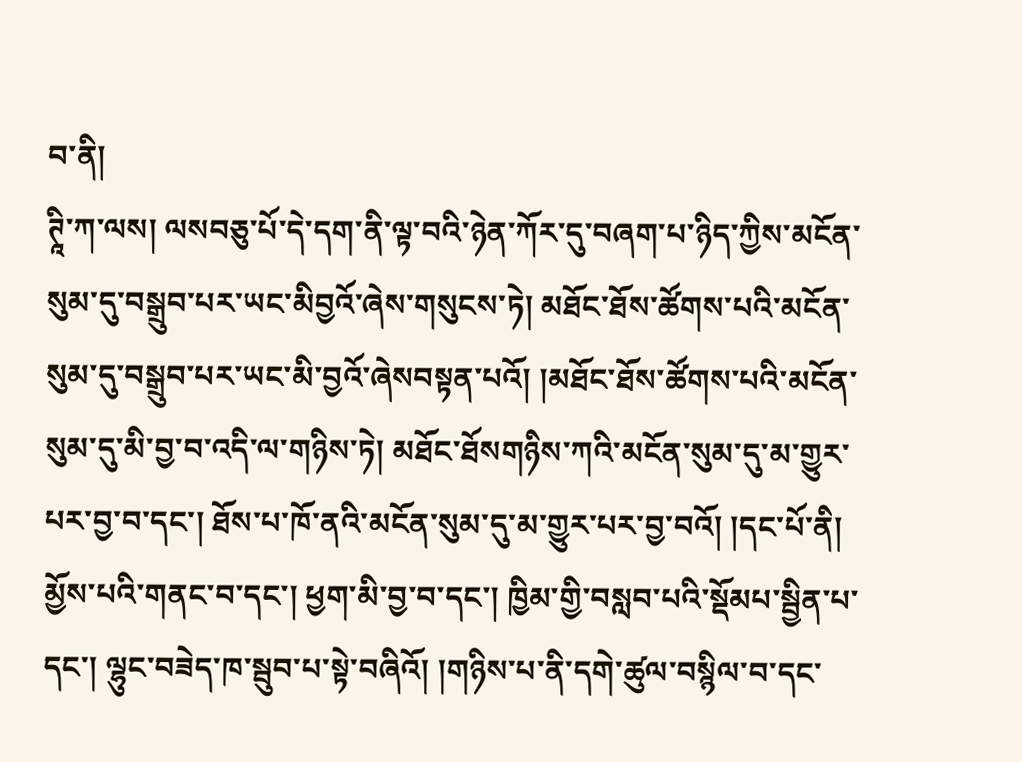བ་ནི།
ཊཱི་ཀ་ལས། ལསབཅུ་པོ་དེ་དག་ནི་ལྟ་བའི་ཉེན་ཀོར་དུ་བཞག་པ་ཉིད་ཀྱིས་མངོན་སུམ་དུ་བསྒྲུབ་པར་ཡང་མིབྱའོ་ཞེས་གསུངས་ཏེ། མཐོང་ཐོས་ཚོགས་པའི་མངོན་སུམ་དུ་བསྒྲུབ་པར་ཡང་མི་བྱའོ་ཞེསབསྟན་པའོ། །མཐོང་ཐོས་ཚོགས་པའི་མངོན་སུམ་དུ་མི་བྱ་བ་འདི་ལ་གཉིས་ཏེ། མཐོང་ཐོསགཉིས་ཀའི་མངོན་སུམ་དུ་མ་གྱུར་པར་བྱ་བ་དང་། ཐོས་པ་ཁོ་ནའི་མངོན་སུམ་དུ་མ་གྱུར་པར་བྱ་བའོ། །དང་པོ་ནི། མྱོས་པའི་གནང་བ་དང་། ཕྱག་མི་བྱ་བ་དང་། ཁྱིམ་གྱི་བསླབ་པའི་སྡོམཔ་སྦྱིན་པ་དང་། ལྷུང་བཟེད་ཁ་སྦུབ་པ་སྟེ་བཞིའོ། །གཉིས་པ་ནི་དགེ་ཚུལ་བསྙིལ་བ་དང་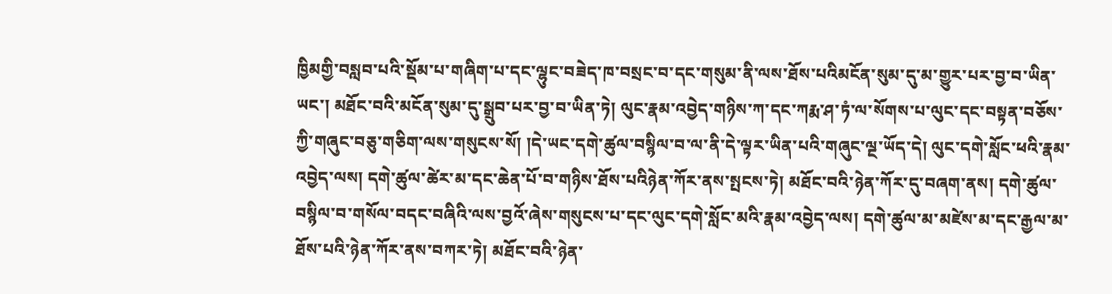ཁྱིམགྱི་བསླབ་པའི་སྡོམ་པ་གཞིག་པ་དང་ལྷུང་བཟེད་ཁ་བསྲང་བ་དང་གསུམ་ནི་ལས་ཐོས་པའིམངོན་སུམ་དུ་མ་གྱུར་པར་བྱ་བ་ཡིན་ཡང་། མཐོང་བའི་མངོན་སུམ་དུ་སྒྲུབ་པར་བྱ་བ་ཡིན་ཏེ། ལུང་རྣམ་འབྱེད་གཉིས་ཀ་དང་ཀརྨ་ཤ་ཏཾ་ལ་སོགས་པ་ལུང་དང་བསྟན་བཅོས་ཀྱི་གཞུང་བཅུ་གཅིག་ལས་གསུངས་སོ། །དེ་ཡང་དགེ་ཚུལ་བསྙིལ་བ་ལ་ནི་དེ་ལྟར་ཡིན་པའི་གཞུང་ལྔ་ཡོད་དེ། ལུང་དགེ་སློང་ཕའི་རྣམ་འབྱེད་ལས། དགེ་ཚུལ་ཚེར་མ་དང་ཆེན་པོ་བ་གཉིས་ཐོས་པའིཉེན་ཀོར་ནས་སྤངས་ཏེ། མཐོང་བའི་ཉེན་ཀོར་དུ་བཞག་ནས། དགེ་ཚུལ་བསྙིལ་བ་གསོལ་བདང་བཞིའི་ལས་བྱའོ་ཞེས་གསུངས་པ་དང་ལུང་དགེ་སློང་མའི་རྣམ་འབྱེད་ལས། དགེ་ཚུལ་མ་མཛེས་མ་དང་རྒྱལ་མ་ཐོས་པའི་ཉེན་ཀོར་ནས་བཀར་ཏེ། མཐོང་བའི་ཉེན་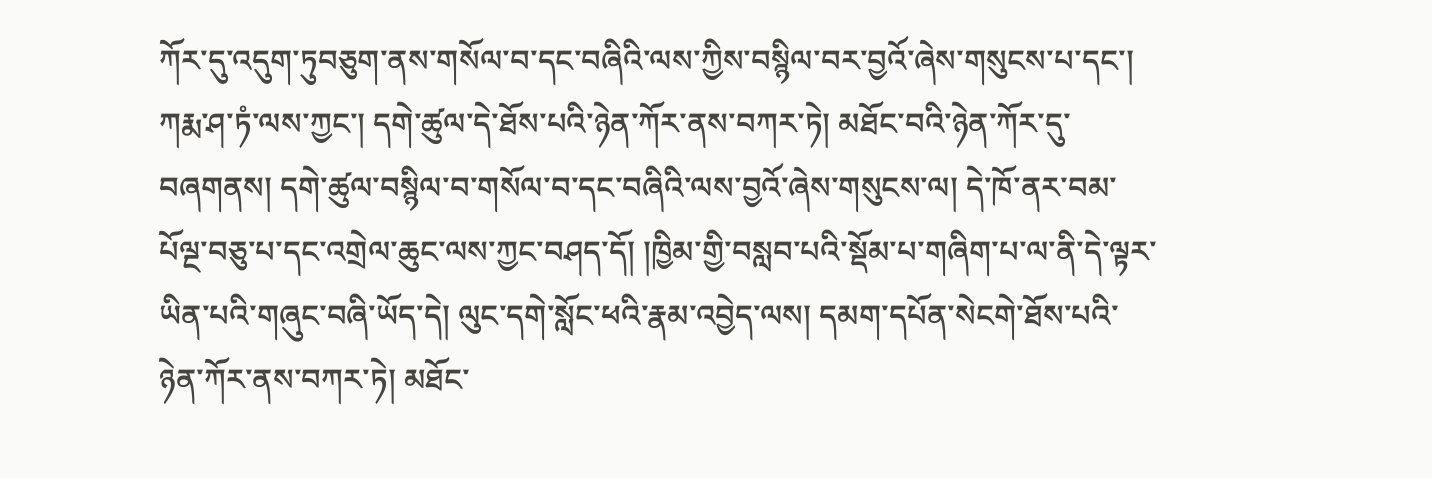ཀོར་དུ་འདུག་ཏུབཅུག་ནས་གསོལ་བ་དང་བཞིའི་ལས་ཀྱིས་བསྙིལ་བར་བྱའོ་ཞེས་གསུངས་པ་དང་། ཀརྨ་ཤ་ཏཾ་ལས་ཀྱང་། དགེ་ཚུལ་དེ་ཐོས་པའི་ཉེན་ཀོར་ནས་བཀར་ཏེ། མཐོང་བའི་ཉེན་ཀོར་དུ་བཞགནས། དགེ་ཚུལ་བསྙིལ་བ་གསོལ་བ་དང་བཞིའི་ལས་བྱའོ་ཞེས་གསུངས་ལ། དེ་ཁོ་ནར་བམ་པོལྔ་བཅུ་པ་དང་འགྲེལ་ཆུང་ལས་ཀྱང་བཤད་དོ། །ཁྱིམ་གྱི་བསླབ་པའི་སྡོམ་པ་གཞིག་པ་ལ་ནི་དེ་ལྟར་ཡིན་པའི་གཞུང་བཞི་ཡོད་དེ། ལུང་དགེ་སློང་ཕའི་རྣམ་འབྱེད་ལས། དམག་དཔོན་སེངགེ་ཐོས་པའི་ཉེན་ཀོར་ནས་བཀར་ཏེ། མཐོང་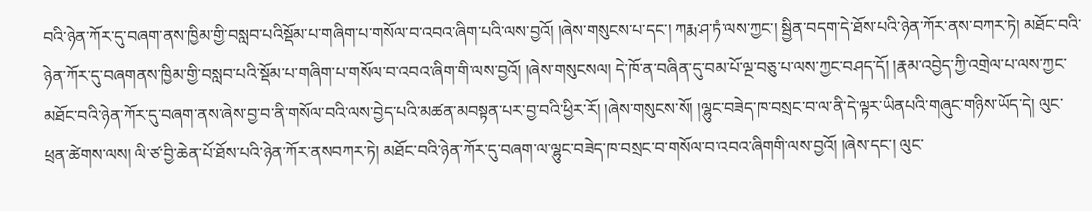བའི་ཉེན་ཀོར་དུ་བཞག་ནས་ཁྱིམ་གྱི་བསླབ་པའིསྡོམ་པ་གཞིག་པ་གསོལ་བ་འབའ་ཞིག་པའི་ལས་བྱའོ། །ཞེས་གསུངས་པ་དང་། ཀརྨ་ཤ་ཏཾ་ལས་ཀྱང་། སྦྱིན་བདག་དེ་ཐོས་པའི་ཉེན་ཀོར་ནས་བཀར་ཏེ། མཐོང་བའི་ཉེན་ཀོར་དུ་བཞགནས་ཁྱིམ་གྱི་བསླབ་པའི་སྡོམ་པ་གཞིག་པ་གསོལ་བ་འབའ་ཞིག་གི་ལས་བྱའོ། །ཞེས་གསུངསལ། དེ་ཁོ་ན་བཞིན་དུ་བམ་པོ་ལྔ་བཅུ་པ་ལས་ཀྱང་བཤད་དོ། །རྣམ་འབྱེད་ཀྱི་འགྲེལ་པ་ལས་ཀྱང་མཐོང་བའི་ཉེན་ཀོར་དུ་བཞག་ནས་ཞེས་བྱ་བ་ནི་གསོལ་བའི་ལས་བྱེད་པའི་མཚན་མབསྟན་པར་བྱ་བའི་ཕྱིར་རོ། །ཞེས་གསུངས་སོ། །ལྷུང་བཟེད་ཁ་བསྲང་བ་ལ་ནི་དེ་ལྟར་ཡིནཔའི་གཞུང་གཉིས་ཡོད་དེ། ལུང་ཕྲན་ཚེགས་ལས། ལི་ཙ་བྱི་ཆེན་པོ་ཐོས་པའི་ཉེན་ཀོར་ནསབཀར་ཏེ། མཐོང་བའི་ཉེན་ཀོར་དུ་བཞག་ལ་ལྷུང་བཟེད་ཁ་བསྲང་བ་གསོལ་བ་འབའ་ཞིགགི་ལས་བྱའོ། །ཞེས་དང་། ལུང་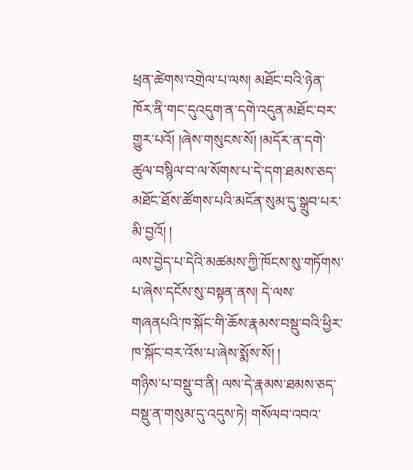ཕྲན་ཚེགས་འགྲེལ་པ་ལས། མཐོང་བའི་ཉེན་ཁོར་ནི་གང་དུའདུག་ན་དགེ་འདུན་མཐོང་བར་གྱུར་པའོ། །ཞེས་གསུངས་སོ། །མདོར་ན་དགེ་ཚུལ་བསྙིལ་བ་ལ་སོགས་པ་དེ་དག་ཐམས་ཅད་མཐོང་ཐོས་ཚོགས་པའི་མངོན་སུམ་དུ་སྒྲུབ་པར་མི་བྱའོ། །
ལས་བྱེད་པ་དེའི་མཚམས་ཀྱི་ཁོངས་སུ་གཏོགས་པ་ཞེས་དངོས་སུ་བསྟན་ནས། དེ་ལས་གཞནཔའི་ཁ་སྐོང་གི་ཆོས་རྣམས་བསྡུ་བའི་ཕྱིར་ཁ་སྐོང་བར་འོས་པ་ཞེས་སྨོས་སོ། །
གཉིས་པ་བསྡུ་བ་ནི། ལས་དེ་རྣམས་ཐམས་ཅད་བསྡུ་ན་གསུམ་དུ་འདུས་ཏེ། གསོལབ་འབའ་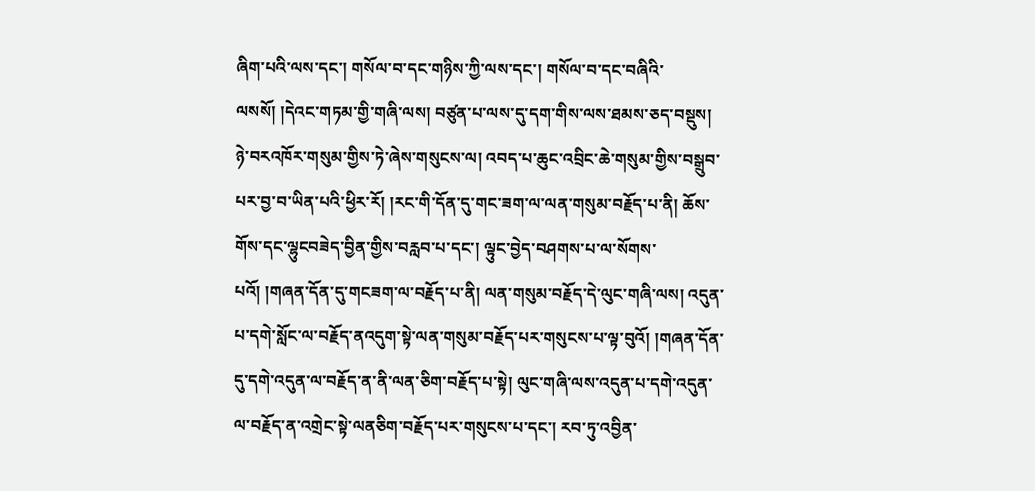ཞིག་པའི་ལས་དང་། གསོལ་བ་དང་གཉིས་ཀྱི་ལས་དང་། གསོལ་བ་དང་བཞིའི་ལསསོ། །དེའང་གཏམ་གྱི་གཞི་ལས། བཙུན་པ་ལས་དུ་དག་གིས་ལས་ཐམས་ཅད་བསྡུས། ཉེ་བརའཁོར་གསུམ་གྱིས་ཏེ་ཞེས་གསུངས་ལ། འབད་པ་ཆུང་འབྲིང་ཆེ་གསུམ་གྱིས་བསྒྲུབ་པར་བྱ་བ་ཡིན་པའི་ཕྱིར་རོ། །རང་གི་དོན་དུ་གང་ཟག་ལ་ལན་གསུམ་བརྗོད་པ་ནི། ཆོས་གོས་དང་ལྷུངབཟེད་བྱིན་གྱིས་བརླབ་པ་དང་། ལྟུང་བྱེད་བཤགས་པ་ལ་སོགས་པའོ། །གཞན་དོན་དུ་གངཟག་ལ་བརྗོད་པ་ནི། ལན་གསུམ་བརྗོད་དེ་ལུང་གཞི་ལས། འདུན་པ་དགེ་སློང་ལ་བརྗོད་ནའདུག་སྟེ་ལན་གསུམ་བརྗོད་པར་གསུངས་པ་ལྟ་བུའོ། །གཞན་དོན་དུ་དགེ་འདུན་ལ་བརྗོད་ན་ནི་ལན་ཅིག་བརྗོད་པ་སྟེ། ལུང་གཞི་ལས་འདུན་པ་དགེ་འདུན་ལ་བརྗོད་ན་འགྲེང་སྟེ་ལནཅིག་བརྗོད་པར་གསུངས་པ་དང་། རབ་ཏུ་འབྱིན་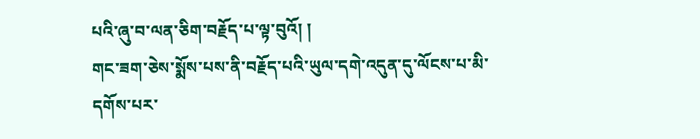པའི་ཞུ་བ་ལན་ཅིག་བརྗོད་པ་ལྟ་བུའོ། །
གང་ཟག་ཅེས་སྨོས་པས་ནི་བརྗོད་པའི་ཡུལ་དགེ་འདུན་དུ་ལོངས་པ་མི་དགོས་པར་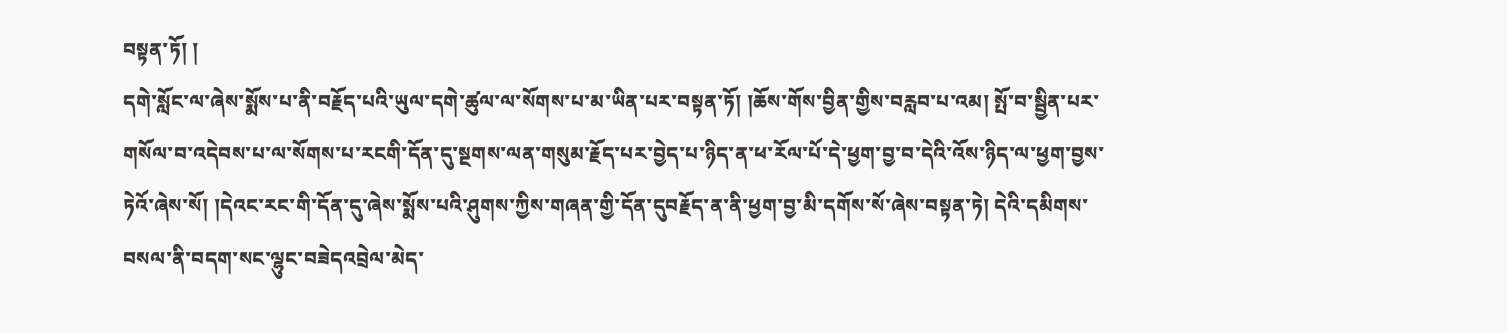བསྟན་ཏོ། །
དགེ་སློང་ལ་ཞེས་སྨོས་པ་ནི་བརྗོད་པའི་ཡུལ་དགེ་ཚུལ་ལ་སོགས་པ་མ་ཡིན་པར་བསྟན་ཏོ། །ཆོས་གོས་བྱིན་གྱིས་བརླབ་པ་འམ། སྤོ་བ་སྦྱིན་པར་གསོལ་བ་འདེབས་པ་ལ་སོགས་པ་རངགི་དོན་དུ་སྔགས་ལན་གསུམ་རྗོད་པར་བྱེད་པ་ཉིད་ན་ཕ་རོལ་པོ་དེ་ཕྱག་བྱ་བ་དེའི་འོས་ཉིད་ལ་ཕྱག་བྱས་ཏེའོ་ཞེས་སོ། །དེའང་རང་གི་དོན་དུ་ཞེས་སྨོས་པའི་ཤུགས་ཀྱིས་གཞན་གྱི་དོན་དུབརྗོད་ན་ནི་ཕྱག་བྱ་མི་དགོས་སོ་ཞེས་བསྟན་ཏེ། དེའི་དམིགས་བསལ་ནི་བདག་སང་ལྷུང་བཟེདའབྲེལ་མེད་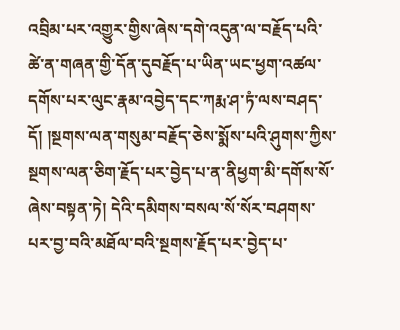འབྲིམ་པར་འགྱུར་གྱིས་ཞེས་དགེ་འདུན་ལ་བརྗོད་པའི་ཚེ་ན་གཞན་གྱི་དོན་དུབརྗོད་པ་ཡིན་ཡང་ཕྱག་འཚལ་དགོས་པར་ལུང་རྣམ་འབྱེད་དང་ཀརྨ་ཤ་ཏཾ་ལས་བཤད་དོ། །སྔགས་ལན་གསུམ་བརྗོད་ཅེས་སྨོས་པའི་ཤུགས་ཀྱིས་སྔགས་ལན་ཅིག་རྗོད་པར་བྱེད་པ་ན་ནིཕྱག་མི་དགོས་སོ་ཞེས་བསྟན་ཏེ། དེའི་དམིགས་བསལ་སོ་སོར་བཤགས་པར་བྱ་བའི་མཐོལ་བའི་སྔགས་རྗོད་པར་བྱེད་པ་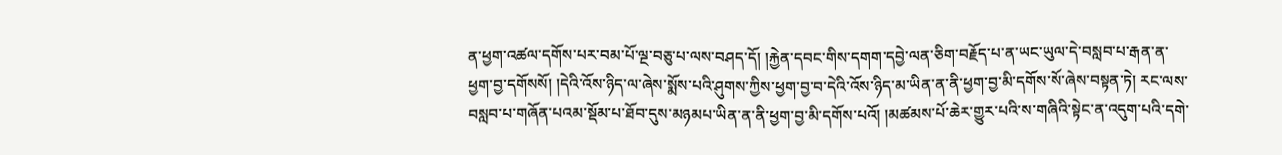ན་ཕྱག་འཚལ་དགོས་པར་བམ་པོ་ལྔ་བཅུ་པ་ལས་བཤད་དོ། །རྐྱེན་དབང་གིས་དགག་དབྱེ་ལན་ཅིག་བརྗོད་པ་ན་ཡང་ཡུལ་དེ་བསླབ་པ་རྒན་ན་ཕྱག་བྱ་དགོསསོ། །དེའི་འོས་ཉིད་ལ་ཞེས་སྨོས་པའི་ཤུགས་ཀྱིས་ཕྱག་བྱ་བ་དེའི་འོས་ཉིད་མ་ཡིན་ན་ནི་ཕྱག་བྱ་མི་དགོས་སོ་ཞེས་བསྟན་ཏེ། རང་ལས་བསླབ་པ་གཞོན་པའམ་སྡོམ་པ་ཐོབ་དུས་མཉམཔ་ཡིན་ན་ནི་ཕྱག་བྱ་མི་དགོས་པའོ། །མཚམས་པོ་ཆེར་གྱུར་པའི་ས་གཞིའི་སྟེང་ན་འདུག་པའི་དགེ་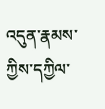འདུན་རྣམས་ཀྱིས་དཀྱིལ་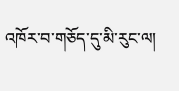འཁོར་བ་གཅོད་དུ་མི་རུང་ལ།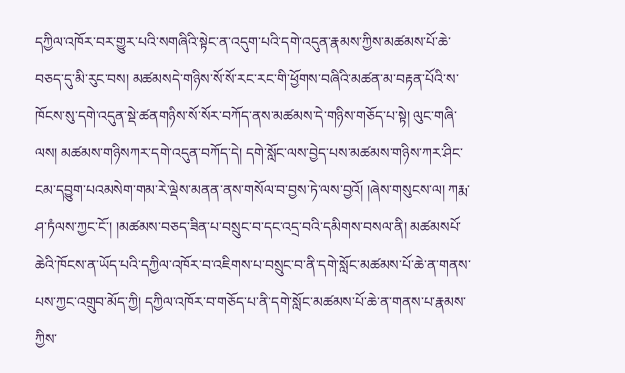དཀྱིལ་འཁོར་བར་གྱུར་པའི་སགཞིའི་སྟེང་ན་འདུག་པའི་དགེ་འདུན་རྣམས་ཀྱིས་མཚམས་པོ་ཆེ་བཅད་དུ་མི་རུང་བས། མཚམསདེ་གཉིས་སོ་སོ་རང་རང་གི་ཕྱོགས་བཞིའི་མཚན་མ་བརྟན་པོའི་ས་ཁོངས་སུ་དགེ་འདུན་སྡེ་ཚནགཉིས་སོ་སོར་བཀོད་ནས་མཚམས་དེ་གཉིས་གཅོད་པ་སྟེ། ལུང་གཞི་ལས། མཚམས་གཉིསཀར་དགེ་འདུན་བཀོད་དེ། དགེ་སློང་ལས་བྱེད་པས་མཚམས་གཉིས་ཀར་ཤིང་ངམ་དབྱུག་པའམསེག་གམ་རེ་ལྡེས་མནན་ནས་གསོལ་བ་བྱས་ཏེ་ལས་བྱའོ། །ཞེས་གསུངས་ལ། ཀརྨ་ཤ་ཏཾལས་ཀྱང་ངོ་། །མཚམས་བཅད་ཟིན་པ་བསྲུང་བ་དང་འདྲ་བའི་དམིགས་བསལ་ནི། མཚམསཔོ་ཆེའི་ཁོངས་ན་ཡོད་པའི་དཀྱིལ་འཁོར་བ་འཇིགས་པ་བསྲུང་བ་ནི་དགེ་སློང་མཚམས་པོ་ཆེ་ན་གནས་པས་ཀྱང་འགྲུབ་མོད་ཀྱི། དཀྱིལ་འཁོར་བ་གཅོད་པ་ནི་དགེ་སློང་མཚམས་པོ་ཆེ་ན་གནས་པ་རྣམས་ཀྱིས་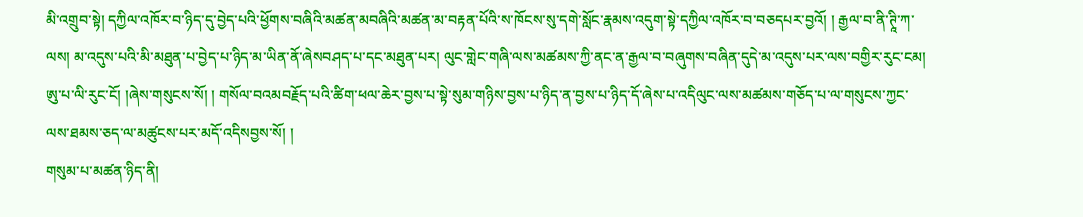མི་འགྲུབ་སྟེ། དཀྱིལ་འཁོར་བ་ཉིད་དུ་བྱེད་པའི་ཕྱོགས་བཞིའི་མཚན་མབཞིའི་མཚན་མ་བརྟན་པོའི་ས་ཁོངས་སུ་དགེ་སློང་རྣམས་འདུག་སྟེ་དཀྱིལ་འཁོར་བ་བཅདཔར་བྱའོ། ། རྒྱལ་བ་ནི་ཊཱི་ཀ་ལས། མ་འདུས་པའི་མི་མཐུན་པ་བྱེད་པ་ཉིད་མ་ཡིན་ནོ་ཞེསབཤད་པ་དང་མཐུན་པར། ལུང་གླེང་གཞི་ལས་མཚམས་ཀྱི་ནང་ན་རྒྱལ་བ་བཞུགས་བཞིན་དུདེ་མ་འདུས་པར་ལས་བགྱིར་རུང་ངམ། ཨུ་པ་ལི་རུང་ངོ། །ཞེས་གསུངས་སོ། ། གསོལ་བའམབརྗོད་པའི་ཚིག་ཕལ་ཆེར་བྱས་པ་སྟེ་སུམ་གཉིས་བྱས་པ་ཉིད་ན་བྱས་པ་ཉིད་དོ་ཞེས་པ་འདིལུང་ལས་མཚམས་གཅོད་པ་ལ་གསུངས་ཀྱང་ལས་ཐམས་ཅད་ལ་མཚུངས་པར་མདོ་འདིསབྱས་སོ། །
གསུམ་པ་མཚན་ཉིད་ནི།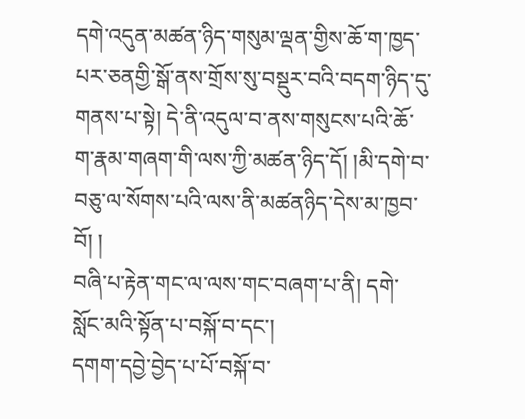དགེ་འདུན་མཚན་ཉིད་གསུམ་ལྡན་གྱིས་ཆོ་ག་ཁྱད་པར་ཅནགྱི་སྒོ་ནས་གྲོས་སུ་བསྡུར་བའི་བདག་ཉིད་དུ་གནས་པ་སྟེ། དེ་ནི་འདུལ་བ་ནས་གསུངས་པའི་ཆོ་ག་རྣམ་གཞག་གི་ལས་ཀྱི་མཚན་ཉིད་དོ། །མི་དགེ་བ་བཅུ་ལ་སོགས་པའི་ལས་ནི་མཚནཉིད་དེས་མ་ཁྱབ་བོ། །
བཞི་པ་རྟེན་གང་ལ་ལས་གང་བཞག་པ་ནི། དགེ་སློང་མའི་སྟོན་པ་བསྐོ་བ་དང་།
དགག་དབྱེ་བྱེད་པ་པོ་བསྐོ་བ་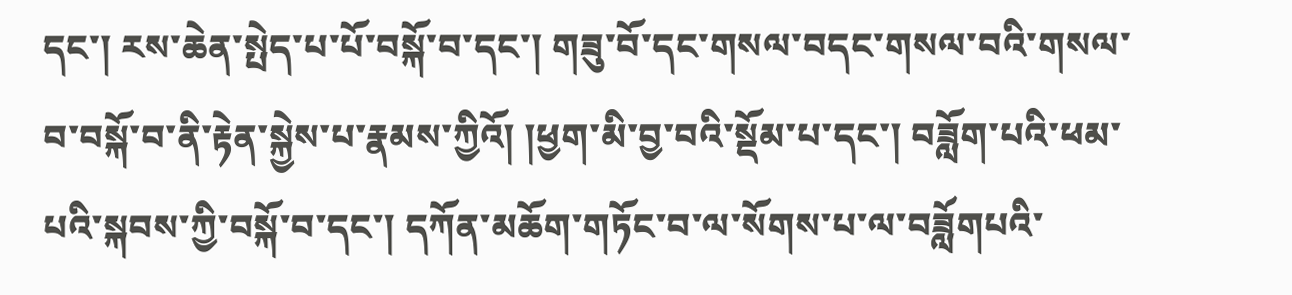དང་། རས་ཆེན་སྤེད་པ་པོ་བསྐོ་བ་དང་། གཟུ་བོ་དང་གསལ་བདང་གསལ་བའི་གསལ་བ་བསྐོ་བ་ནི་རྟེན་སྐྱེས་པ་རྣམས་ཀྱིའོ། །ཕྱག་མི་བྱ་བའི་སྡོམ་པ་དང་། བཟློག་པའི་ཕམ་པའི་སྐབས་ཀྱི་བསྐོ་བ་དང་། དཀོན་མཆོག་གཏོང་བ་ལ་སོགས་པ་ལ་བཟློགཔའི་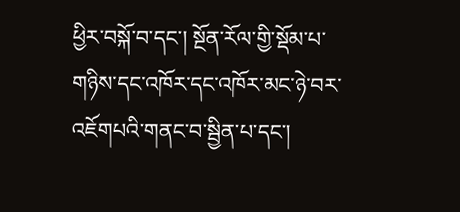ཕྱིར་བསྐོ་བ་དང་། སྔོན་རོལ་གྱི་སྡོམ་པ་གཉིས་དང་འཁོར་དང་འཁོར་མང་ཉེ་བར་འཇོགཔའི་གནང་བ་སྦྱིན་པ་དང་།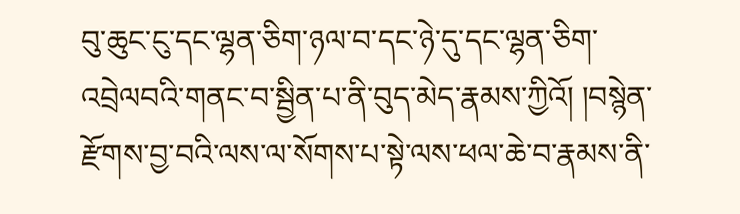བུ་ཆུང་ངུ་དང་ལྷན་ཅིག་ཉལ་བ་དང་ཉེ་དུ་དང་ལྷན་ཅིག་འབྲེལབའི་གནང་བ་སྦྱིན་པ་ནི་བུད་མེད་རྣམས་ཀྱིའོ། །བསྙེན་རྫོགས་བྱ་བའི་ལས་ལ་སོགས་པ་སྟེ་ལས་ཕལ་ཆེ་བ་རྣམས་ནི་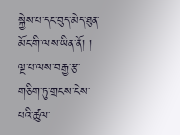སྐྱེས་པ་དང་བུད་མེད་ཐུན་མོང་གི་ལས་ཡིན་ནོ། །
ལྔ་པ་ལས་བརྒྱ་རྩ་གཅིག་ཏུ་གྲངས་ངེས་པའི་ཚུལ་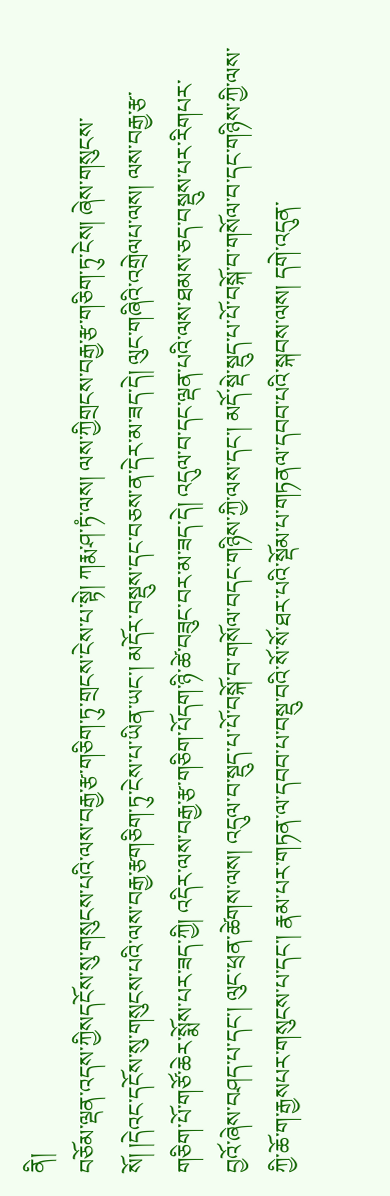ནི།
བཅོམ་ལྡན་འདས་ཀྱིསདངོས་སུ་གསུངས་པའི་ལས་བརྒྱ་རྩ་གཅིག་ཏུ་གྲངས་ངེས་པ་སྟེ། ཀརྨ་ཤ་ཏཾ་ལས། ལས་ཀྱིགྲངས་བརྒྱ་རྩ་གཅིག་ཏུ་ངེས། ཞེས་གསུངས་སོ། །དེའང་དངོས་སུ་གསུངས་པའི་ལས་བརྒྱ་རྩགཅིག་ཏུ་ངེས་པ་ཡིན་ཡང་། མདོར་བསྡུས་དང་བཅས་ན་དེར་མ་ཟད་དེ། ལུང་གཞིའི་འགྲེལཔ་ལས། ལས་བརྒྱ་རྩ་གཅིག་པོ་གཙོ་ཆེར་སྨོས་པར་ཟད་ཀྱི། འདིར་ལས་བརྒྱ་རྩ་གཅིག་པོདག་ཉི་ཚེ་བཟུང་བར་མ་ཟད་དེ། འདུལ་བ་དང་ལྡན་པའི་ལས་ཐམས་ཅད་བསྡུས་པར་རིགཔར་བྱའོ་ཞེས་བཤད་པ་དང་། ལུང་ཕྲན་ཚེགས་ལས། འདུལ་བ་སྡུད་པ་པོ་བསྐོ་བ་གསོལ་བདང་གཉིས་ཀྱི་ལས་དང་། མདོ་སྡེ་སྡུད་པ་པོ་བསྐོ་བ་གསོལ་བ་དང་གཉིས་ཀྱི་ལས་ཀྱི་ཆོ་ག་རྒྱསཔར་གསུངས་པ་དང་། རྣམ་པར་གཏན་ལ་དབབ་པ་བསྡུ་བའི་སོ་སོ་ཐར་པའི་སྡོམ་པ་གཏནལ་དབབ་པའི་སྐབས་ལས། དགེ་འདུན་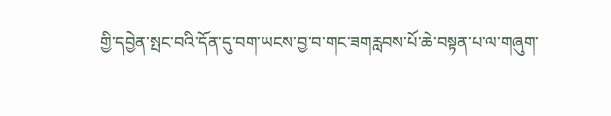གྱི་དབྱེན་སྤང་བའི་དོན་དུ་བག་ཡངས་བྱ་བ་གང་ཟགརླབས་པོ་ཆེ་བསྟན་པ་ལ་གཞུག་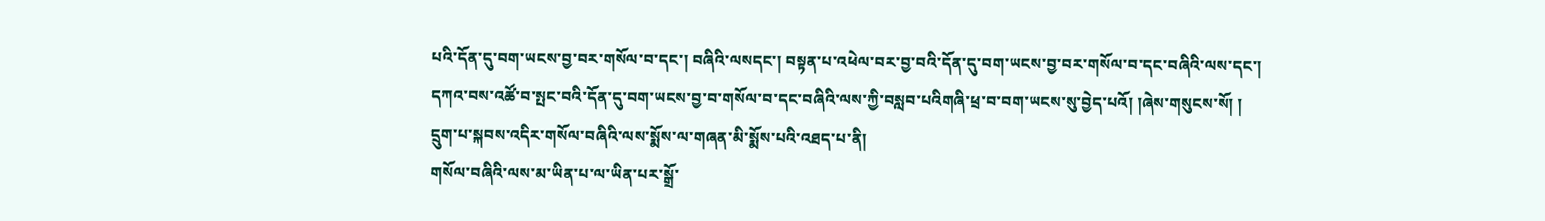པའི་དོན་དུ་བག་ཡངས་བྱ་བར་གསོལ་བ་དང་། བཞིའི་ལསདང་། བསྟན་པ་འཕེལ་བར་བྱ་བའི་དོན་དུ་བག་ཡངས་བྱ་བར་གསོལ་བ་དང་བཞིའི་ལས་དང་།
དཀའ་བས་འཚོ་བ་སྤང་བའི་དོན་དུ་བག་ཡངས་བྱ་བ་གསོལ་བ་དང་བཞིའི་ལས་ཀྱི་བསླབ་པའིགཞི་ཕྲ་བ་བག་ཡངས་སུ་བྱེད་པའོ། །ཞེས་གསུངས་སོ། །
དྲུག་པ་སྐབས་འདིར་གསོལ་བཞིའི་ལས་སྨོས་ལ་གཞན་མི་སྨོས་པའི་འཐད་པ་ནི།
གསོལ་བཞིའི་ལས་མ་ཡིན་པ་ལ་ཡིན་པར་སྒྲོ་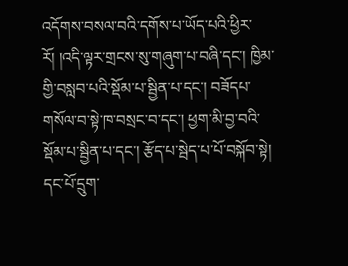འདོགས་བསལ་བའི་དགོས་པ་ཡོད་པའི་ཕྱིར་རོ། །འདི་ལྟར་གྲངས་སུ་གཞུག་པ་བཞི་དང་། ཁྱིམ་གྱི་བསླབ་པའི་སྡོམ་པ་སྦྱིན་པ་དང་། བཟོདཔ་གསོལ་བ་སྟེ་ཁ་བསྲང་བ་དང་། ཕྱག་མི་བྱ་བའི་སྡོམ་པ་སྦྱིན་པ་དང་། རྩོད་པ་སྦེད་པ་པོ་བསྐོབ་སྟེ། དང་པོ་དྲུག་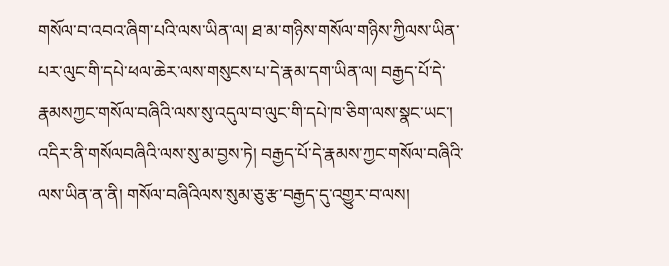གསོལ་བ་འབའ་ཞིག་པའི་ལས་ཡིན་ལ། ཐ་མ་གཉིས་གསོལ་གཉིས་ཀྱིལས་ཡིན་པར་ལུང་གི་དཔེ་ཕལ་ཆེར་ལས་གསུངས་པ་དེ་རྣམ་དག་ཡིན་ལ། བརྒྱད་པོ་དེ་རྣམསཀྱང་གསོལ་བཞིའི་ལས་སུ་འདུལ་བ་ལུང་གི་དཔེ་ཁ་ཅིག་ལས་སྣང་ཡང་། འདིར་ནི་གསོལབཞིའི་ལས་སུ་མ་བྱས་ཏེ། བརྒྱད་པོ་དེ་རྣམས་ཀྱང་གསོལ་བཞིའི་ལས་ཡིན་ན་ནི། གསོལ་བཞིའིལས་སུམ་ཅུ་རྩ་བརྒྱད་དུ་འགྱུར་བ་ལས།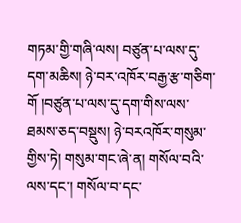གཏམ་གྱི་གཞི་ལས། བཙུན་པ་ལས་དུ་དག་མཆིས། ཉེ་བར་འཁོར་བརྒྱ་རྩ་གཅིག་གོ །བཙུན་པ་ལས་དུ་དག་གིས་ལས་ཐམས་ཅད་བསྡུས། ཉེ་བརའཁོར་གསུམ་གྱིས་ཏེ། གསུམ་གང་ཞེ་ན། གསོལ་བའི་ལས་དང་། གསོལ་བ་དང་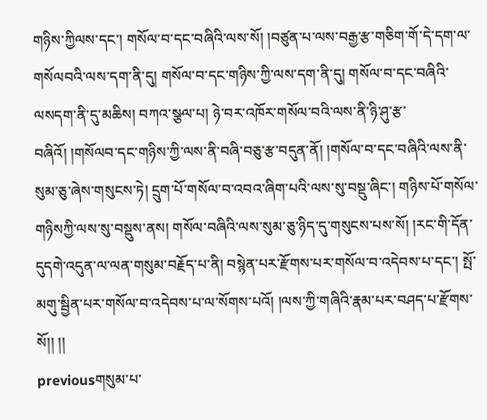གཉིས་ཀྱིལས་དང་། གསོལ་བ་དང་བཞིའི་ལས་སོ། །བཙུན་པ་ལས་བརྒྱ་རྩ་གཅིག་གོ་དེ་དག་ལ་གསོལབའི་ལས་དག་ནི་དུ། གསོལ་བ་དང་གཉིས་ཀྱི་ལས་དག་ནི་དུ། གསོལ་བ་དང་བཞིའི་ལསདག་ནི་དུ་མཆིས། བཀའ་སྩལ་པ། ཉེ་བར་འཁོར་གསོལ་བའི་ལས་ནི་ཉི་ཤུ་རྩ་བཞིའོ། །གསོལབ་དང་གཉིས་ཀྱི་ལས་ནི་བཞི་བཅུ་རྩ་བདུན་ནོ། །གསོལ་བ་དང་བཞིའི་ལས་ནི་སུམ་ཅུ་ཞེས་གསུངས་ཏེ། དྲུག་པོ་གསོལ་བ་འབའ་ཞིག་པའི་ལས་སུ་བསྡུ་ཞིང་། གཉིས་པོ་གསོལ་གཉིསཀྱི་ལས་སུ་བསྡུས་ནས། གསོལ་བཞིའི་ལས་སུམ་ཅུ་ཉིད་དུ་གསུངས་པས་སོ། །རང་གི་དོན་དུདགེ་འདུན་ལ་ལན་གསུམ་བརྗོད་པ་ནི། བསྙེན་པར་རྫོགས་པར་གསོལ་བ་འདེབས་པ་དང་། སྤོ་མགུ་སྦྱིན་པར་གསོལ་བ་འདེབས་པ་ལ་སོགས་པའོ། །ལས་ཀྱི་གཞིའི་རྣམ་པར་བཤད་པ་རྫོགས་སོ།། །།
previousགསུམ་པ་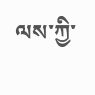ལས་ཀྱི་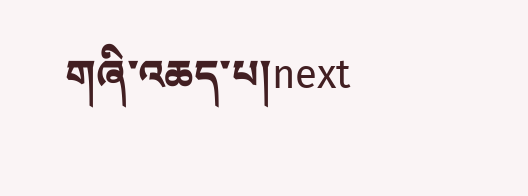གཞི་འཆད་པ།next